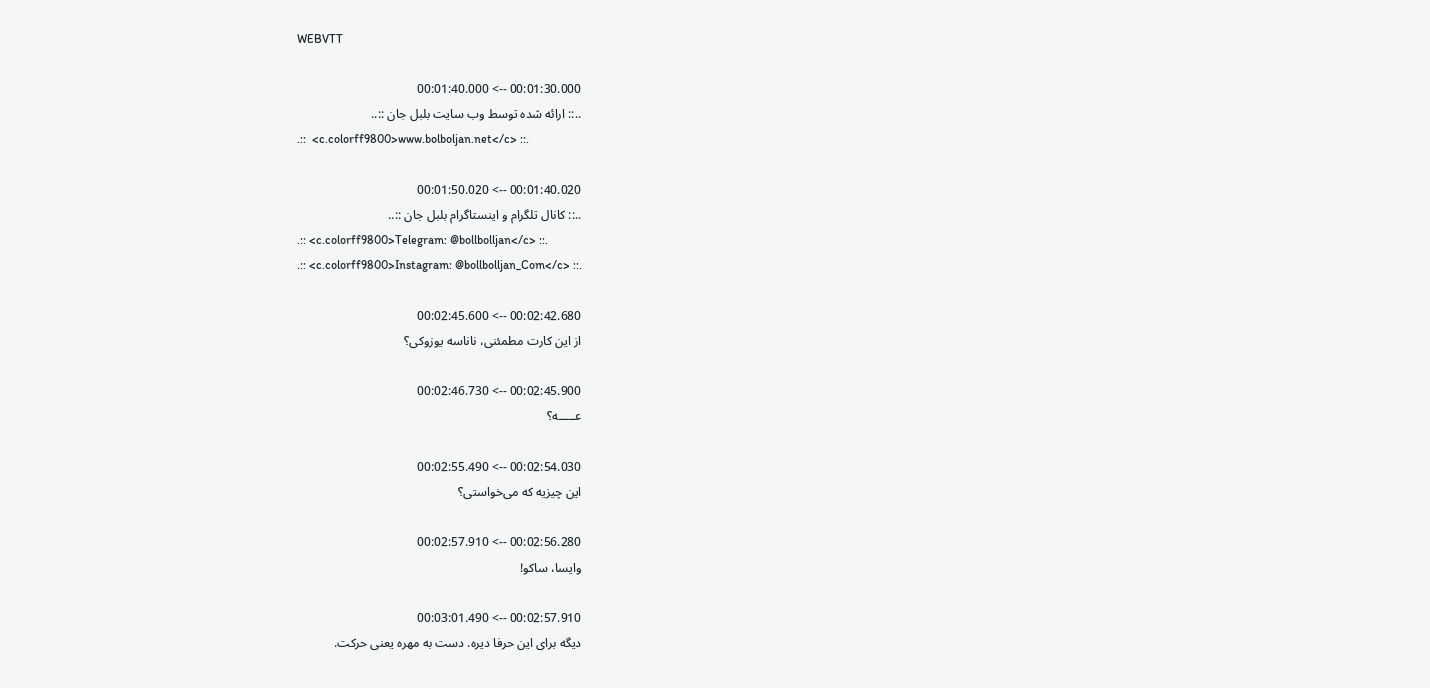WEBVTT

00:01:30.000 --> 00:01:40.000
..:: ارائه شده توسط وب سايت بلبل جان ::..
.::  <c.colorff9800>www.bolboljan.net</c> ::.

00:01:40.020 --> 00:01:50.020
..:: کانال تلگرام و اینستاگرام بلبل جان ::..
.:: <c.colorff9800>Telegram: @bollbolljan</c> ::.
.:: <c.colorff9800>Instagram: @bollbolljan_Com</c> ::.

00:02:42.680 --> 00:02:45.600
از این‌ کارت مطمئنی، ناناسه یوزوکی؟

00:02:45.900 --> 00:02:46.730
عـــــه؟

00:02:54.030 --> 00:02:55.490
این چیزیه که می‌خواستی؟

00:02:56.280 --> 00:02:57.910
وایسا، ساکو!

00:02:57.910 --> 00:03:01.490
دیگه برای این حرفا دیره. دست به مهره یعنی حرکت.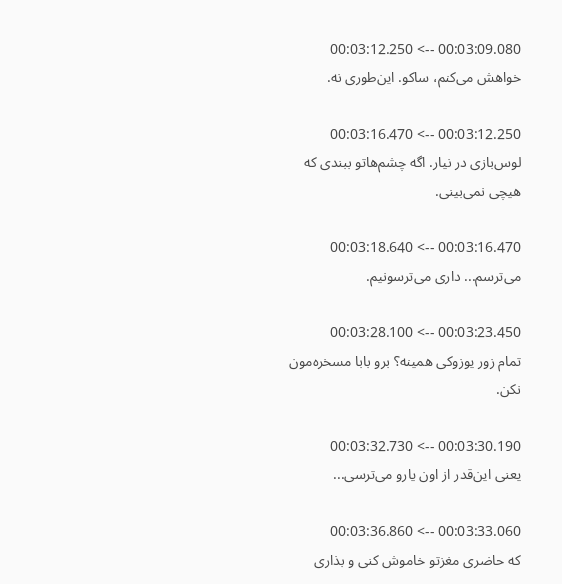00:03:09.080 --> 00:03:12.250
خواهش می‌کنم، ساکو. این‌طوری نه.

00:03:12.250 --> 00:03:16.470
لوس‌بازی در نیار. اگه چشم‌هاتو ببندی که هیچی نمی‌بینی.

00:03:16.470 --> 00:03:18.640
می‌ترسم... داری می‌ترسونیم.

00:03:23.450 --> 00:03:28.100
تمام زور یوزوکی همینه؟ برو بابا مسخره‌مون نکن.

00:03:30.190 --> 00:03:32.730
یعنی این‌قدر از اون یارو می‌ترسی...

00:03:33.060 --> 00:03:36.860
که حاضری مغزتو خاموش کنی و بذاری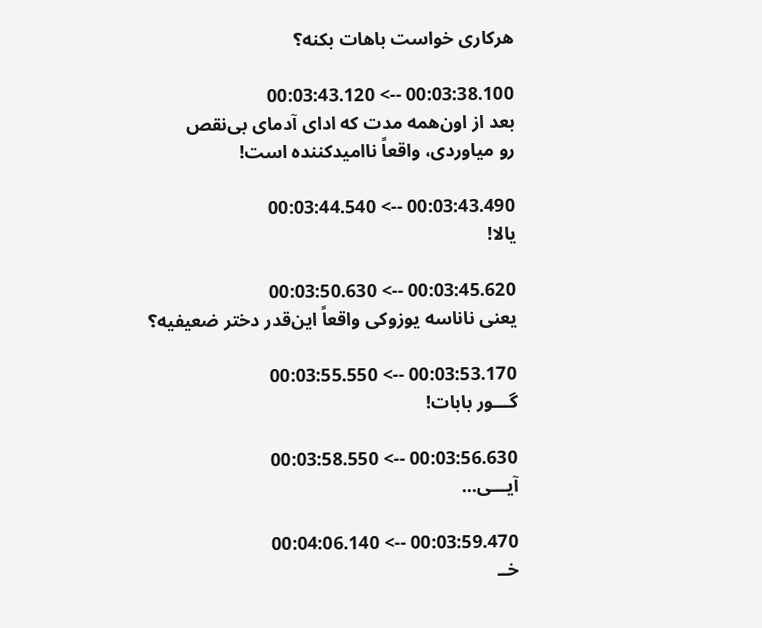هرکاری خواست باهات بکنه؟

00:03:38.100 --> 00:03:43.120
بعد از اون‌همه مدت که ادای آدمای بی‌نقص
رو میاوردی، واقعاً ناامیدکننده است!

00:03:43.490 --> 00:03:44.540
یالا!

00:03:45.620 --> 00:03:50.630
یعنی ناناسه یوزوکی واقعاً این‌قدر دختر ضعیفیه؟

00:03:53.170 --> 00:03:55.550
گـــور بابات!

00:03:56.630 --> 00:03:58.550
آیـــی...

00:03:59.470 --> 00:04:06.140
خــ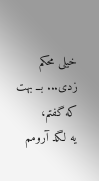خیلی محکم زدی... بــ بهت که گفتم،
یه لگد آرومم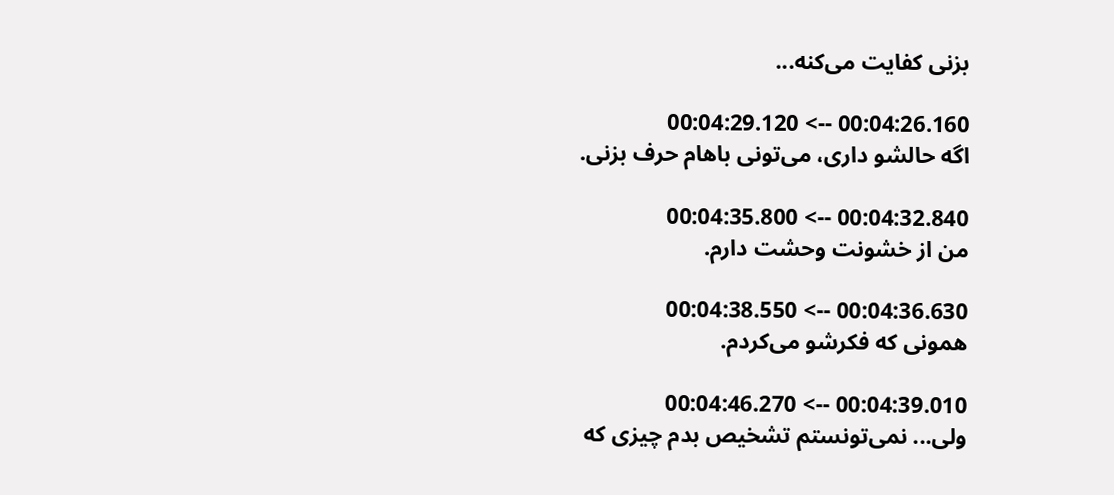بزنی کفایت می‌کنه...

00:04:26.160 --> 00:04:29.120
اگه حالشو داری، می‌تونی باهام حرف بزنی.

00:04:32.840 --> 00:04:35.800
من از خشونت وحشت دارم.

00:04:36.630 --> 00:04:38.550
همونی که فکرشو می‌کردم.

00:04:39.010 --> 00:04:46.270
ولی... نمی‌تونستم تشخیص بدم چیزی که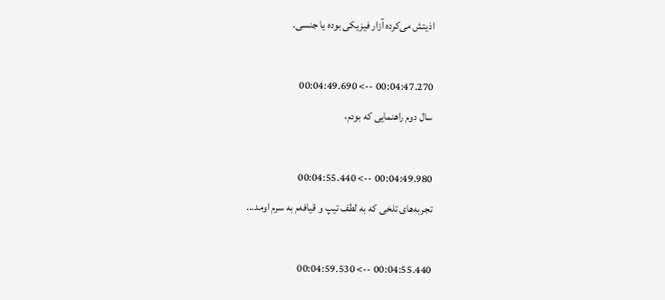اذیتش می‌کرده آزار فیزیکی بوده یا جنسی.

00:04:47.270 --> 00:04:49.690
سال دوم راهنمایی که بودم،

00:04:49.980 --> 00:04:55.440
تجربه‌های تلخی که به لطف تیپ و قیافه‌م به سرم اومد...

00:04:55.440 --> 00:04:59.530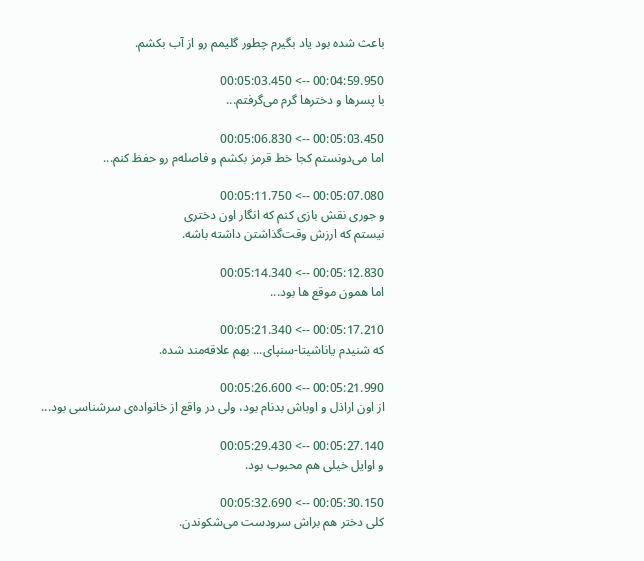باعث شده بود یاد بگیرم چطور گلیمم رو از آب بکشم.

00:04:59.950 --> 00:05:03.450
با پسرها و دخترها گرم می‌گرفتم...

00:05:03.450 --> 00:05:06.830
اما می‌دونستم کجا خط قرمز بکشم و فاصله‌م رو حفظ کنم...

00:05:07.080 --> 00:05:11.750
و جوری نقش بازی کنم که انگار اون دختری
نیستم که ارزش وقت‌گذاشتن داشته باشه.

00:05:12.830 --> 00:05:14.340
اما همون موقع ها بود...

00:05:17.210 --> 00:05:21.340
که شنیدم یاناشیتا-سنپای... بهم علاقه‌مند شده.

00:05:21.990 --> 00:05:26.600
از اون اراذل و اوباش بدنام بود، ولی در واقع از خانواده‌ی سرشناسی بود...

00:05:27.140 --> 00:05:29.430
و اوایل خیلی هم محبوب بود.

00:05:30.150 --> 00:05:32.690
کلی دختر هم براش سرودست می‌شکوندن.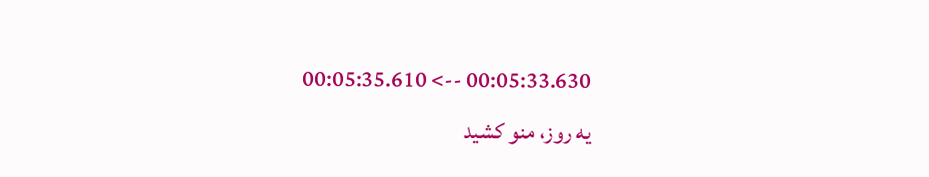00:05:33.630 --> 00:05:35.610
یه روز، منو کشید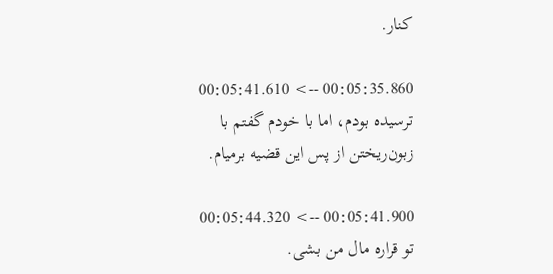کنار.

00:05:35.860 --> 00:05:41.610
ترسیده بودم، اما با خودم گفتم با زبون‌ریختن از پس این قضیه برمیام.

00:05:41.900 --> 00:05:44.320
تو قراره مال من بشی.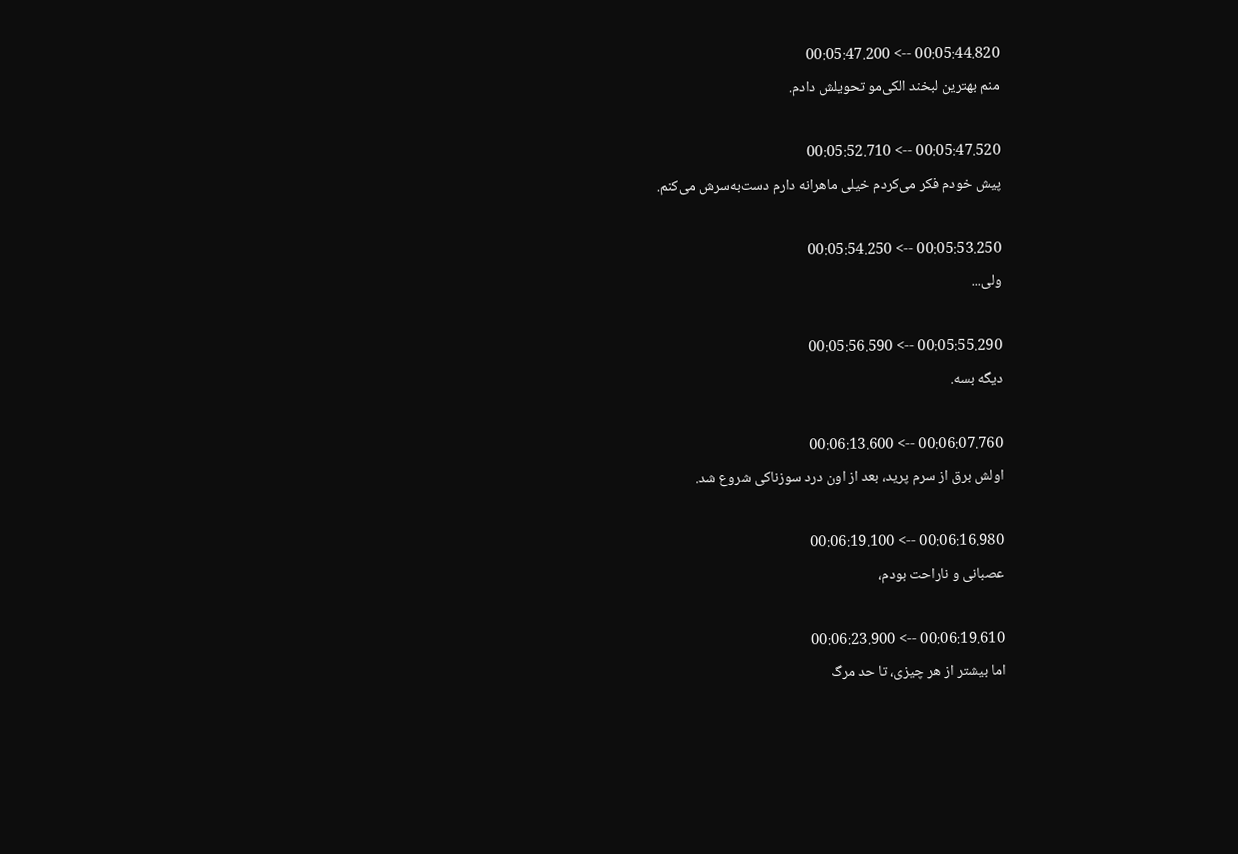00:05:44.820 --> 00:05:47.200
منم بهترین لبخند الکی‌مو تحویلش دادم.

00:05:47.520 --> 00:05:52.710
پیش خودم فکر می‌کردم خیلی ماهرانه دارم دست‌به‌سرش می‌کنم.

00:05:53.250 --> 00:05:54.250
ولی...

00:05:55.290 --> 00:05:56.590
دیگه بسه.

00:06:07.760 --> 00:06:13.600
اولش برق از سرم پرید، بعد از اون درد سوزناکی شروع شد.

00:06:16.980 --> 00:06:19.100
عصبانی و ناراحت بودم،

00:06:19.610 --> 00:06:23.900
اما بیشتر از هر چیزی، تا حد مرگ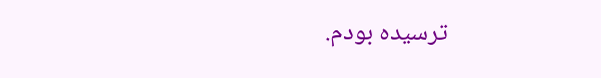ترسیده بودم.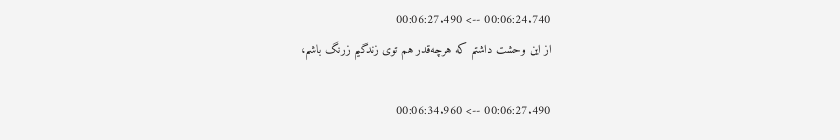00:06:24.740 --> 00:06:27.490
از این وحشت داشتم که هرچه‌قدر هم توی زندگیم زرنگ باشم،

00:06:27.490 --> 00:06:34.960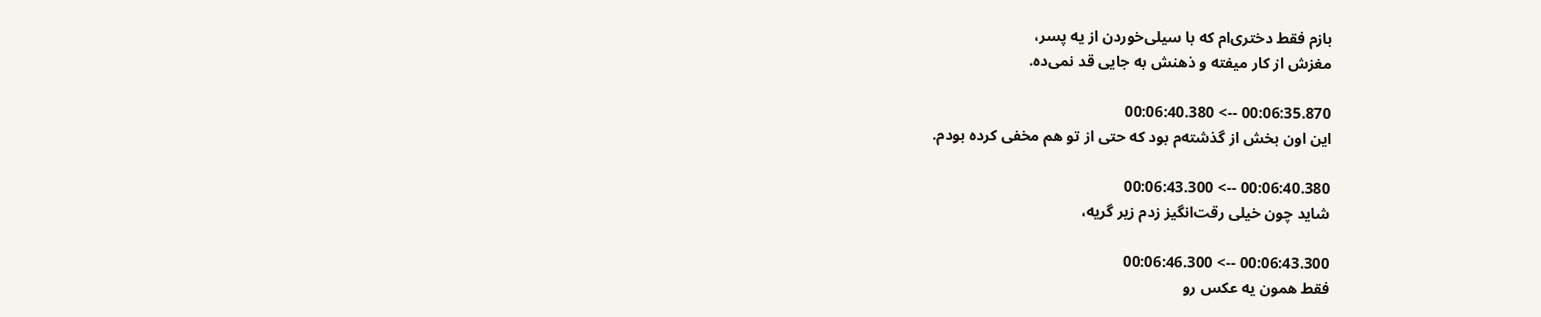بازم فقط دختری‌ام که با سیلی‌خوردن از یه پسر،
مغزش از کار میفته و ذهنش به جایی قد نمی‌ده.

00:06:35.870 --> 00:06:40.380
این اون بخش از گذشته‌م بود که حتی از تو هم مخفی کرده بودم.

00:06:40.380 --> 00:06:43.300
شاید چون خیلی رقت‌انگیز زدم زیر گریه،

00:06:43.300 --> 00:06:46.300
فقط همون یه عکس رو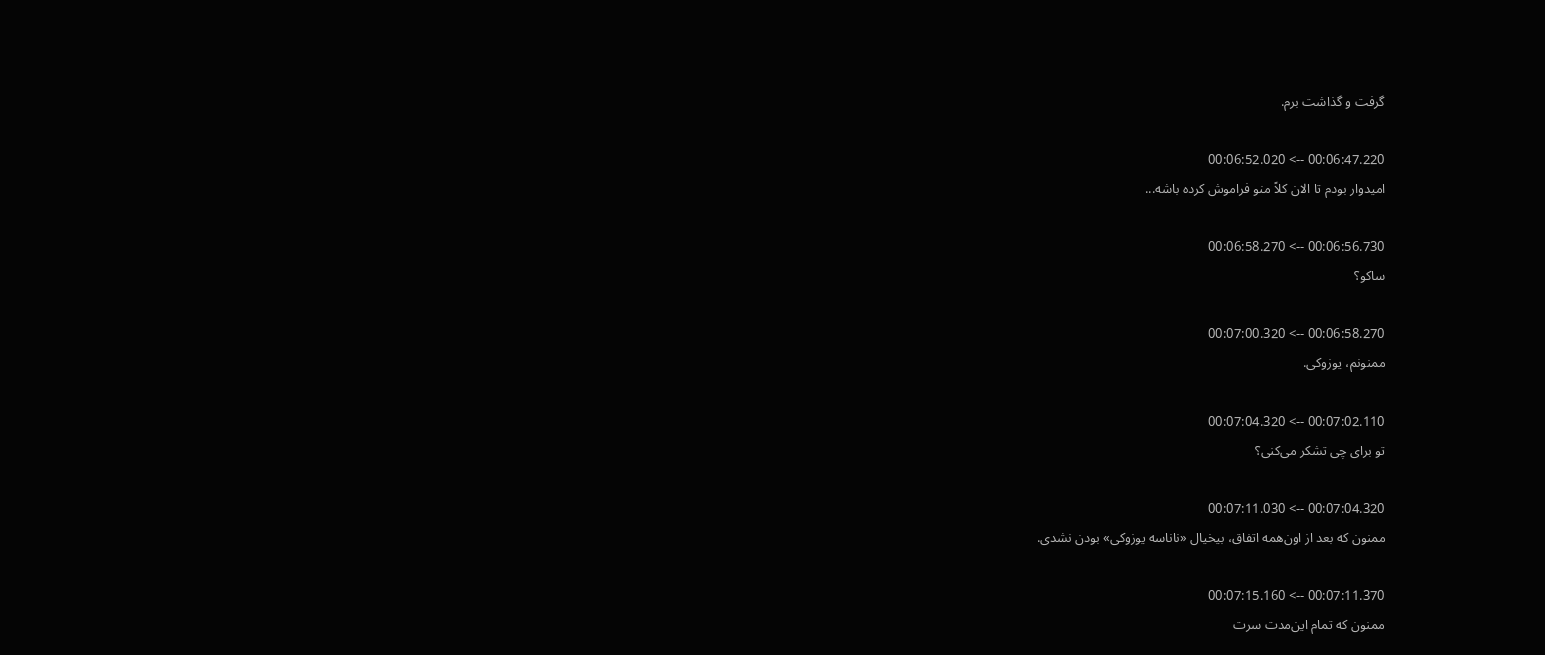گرفت و گذاشت برم.

00:06:47.220 --> 00:06:52.020
امیدوار بودم تا الان کلاً منو فراموش کرده باشه...

00:06:56.730 --> 00:06:58.270
ساکو؟

00:06:58.270 --> 00:07:00.320
ممنونم، یوزوکی.

00:07:02.110 --> 00:07:04.320
تو برای چی تشکر می‌کنی؟

00:07:04.320 --> 00:07:11.030
ممنون که بعد از اون‌همه اتفاق، بیخیال «ناناسه یوزوکی» بودن نشدی.

00:07:11.370 --> 00:07:15.160
ممنون که تمام این‌مدت سرت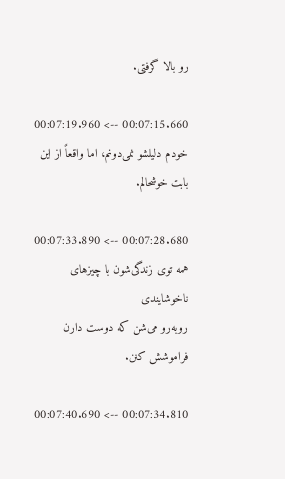رو بالا گرفتی.

00:07:15.660 --> 00:07:19.960
خودم دلیلشو نمی‌دونم، اما واقعاً از این بابت خوشحالم.

00:07:28.680 --> 00:07:33.890
همه توی زندگی‌شون با چیزهای ناخوشایندی
روبه‌رو می‌شن که دوست دارن فراموشش کنن.

00:07:34.810 --> 00:07:40.690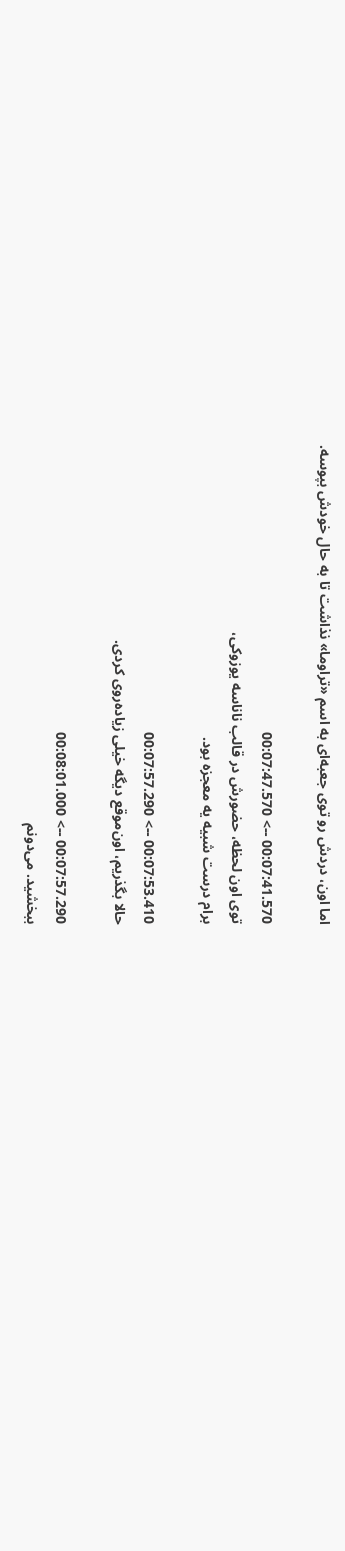اما اون، دردش رو توی جعبه‌ای به اسم «تراوما» نذاشت تا به‌ حال خودش بپوسه.

00:07:41.570 --> 00:07:47.570
توی اون لحظه، حضورش در قالب ناناسه یوزوکی،
برام درست شبیه یه معجزه بود.

00:07:53.410 --> 00:07:57.290
حالا بگذریم، اون‌موقع دیگه خیلی زیاده‌روی کردی.

00:07:57.290 --> 00:08:01.000
ببخشید. می‌دونم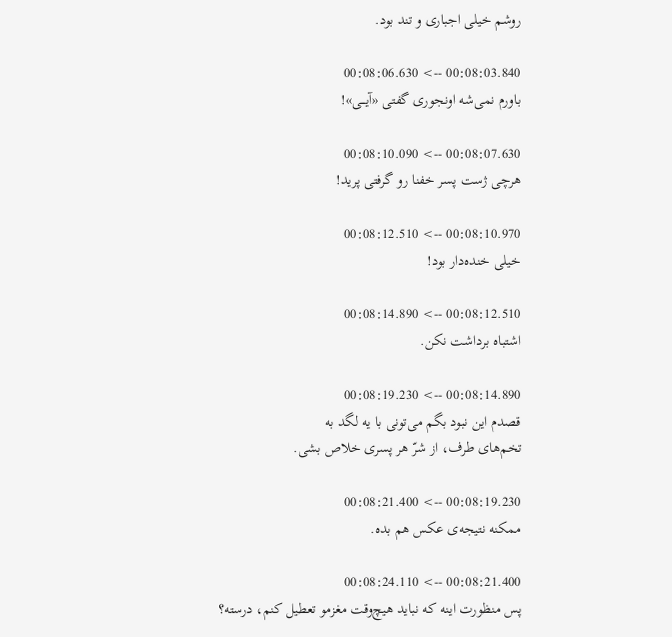روشم خیلی اجباری و تند بود.

00:08:03.840 --> 00:08:06.630
باورم نمی‌شه اونجوری گفتی «آیـــی»!

00:08:07.630 --> 00:08:10.090
هرچی ژست پسر خفنا رو گرفتی پرید!

00:08:10.970 --> 00:08:12.510
خیلی خنده‌دار بود!

00:08:12.510 --> 00:08:14.890
اشتباه برداشت نکن.

00:08:14.890 --> 00:08:19.230
قصدم این نبود بگم می‌تونی با یه لگد به
تخم‌های طرف، از شرّ هر پسری خلاص بشی.

00:08:19.230 --> 00:08:21.400
ممکنه نتیجه‌ی عکس هم بده.

00:08:21.400 --> 00:08:24.110
پس منظورت اینه که نباید هیچ‌وقت مغزمو تعطیل کنم، درسته؟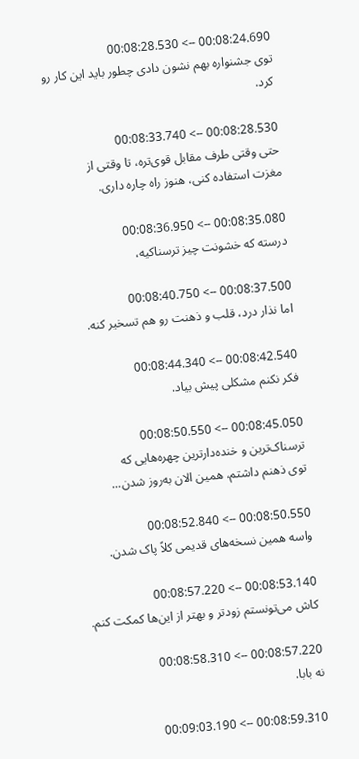00:08:24.690 --> 00:08:28.530
توی جشنواره بهم نشون دادی چطور باید این کار رو کرد.

00:08:28.530 --> 00:08:33.740
حتی وقتی طرف مقابل قوی‌تره، تا وقتی از
مغزت استفاده کنی، هنوز راه چاره داری.

00:08:35.080 --> 00:08:36.950
درسته که خشونت چیز ترسناکیه،

00:08:37.500 --> 00:08:40.750
اما نذار درد، قلب و ذهنت رو هم تسخیر کنه.

00:08:42.540 --> 00:08:44.340
فکر نکنم مشکلی پیش بیاد.

00:08:45.050 --> 00:08:50.550
ترسناک‌ترین و خنده‌دارترین چهره‌هایی که
توی ذهنم داشتم، همین الان به‌روز شدن...

00:08:50.550 --> 00:08:52.840
واسه همین نسخه‌های قدیمی کلاً پاک شدن.

00:08:53.140 --> 00:08:57.220
کاش می‌تونستم زودتر و بهتر از این‌ها کمکت کنم.

00:08:57.220 --> 00:08:58.310
نه بابا.

00:08:59.310 --> 00:09:03.190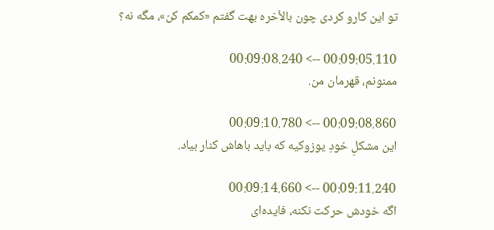تو این کارو کردی چون بالأخره بهت گفتم «کمکم کن»، مگه نه؟

00:09:05.110 --> 00:09:08.240
ممنونم، قهرمان من.

00:09:08.860 --> 00:09:10.780
این مشکلِ خودِ یوزوکیه که باید باهاش کنار بیاد.

00:09:11.240 --> 00:09:14.660
اگه خودش حرکت نکنه، فایده‌ای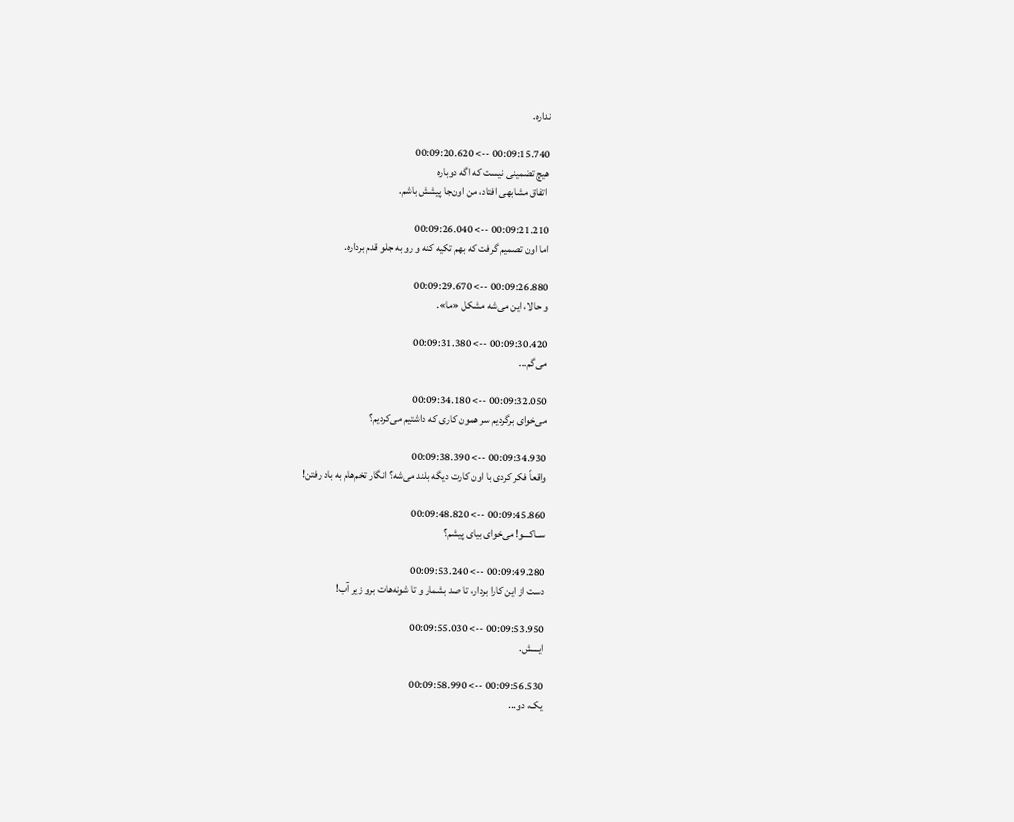نداره.

00:09:15.740 --> 00:09:20.620
هیچ تضمینی نیست که اگه دوباره
 اتفاق مشابهی افتاد، من اون‌جا پیشش باشم.

00:09:21.210 --> 00:09:26.040
اما اون تصمیم گرفت که بهم تکیه کنه و رو به جلو قدم برداره.

00:09:26.880 --> 00:09:29.670
و حالا، این می‌شه مشکل «ما».

00:09:30.420 --> 00:09:31.380
می‌گم...

00:09:32.050 --> 00:09:34.180
می‌خوای برگردیم سر همون کاری که داشتیم می‌کردیم؟

00:09:34.930 --> 00:09:38.390
واقعاً فکر کردی با اون کارت دیگه بلند می‌شه؟ انگار تخم‌هام به باد رفتن!

00:09:45.860 --> 00:09:48.820
ســاکـــو! می‌خوای بیای پیشم؟

00:09:49.280 --> 00:09:53.240
دست از این کارا بردار، تا صد بشمار و تا شونه‌هات برو زیر آب!

00:09:53.950 --> 00:09:55.030
ایــــش.

00:09:56.530 --> 00:09:58.990
یک، دو...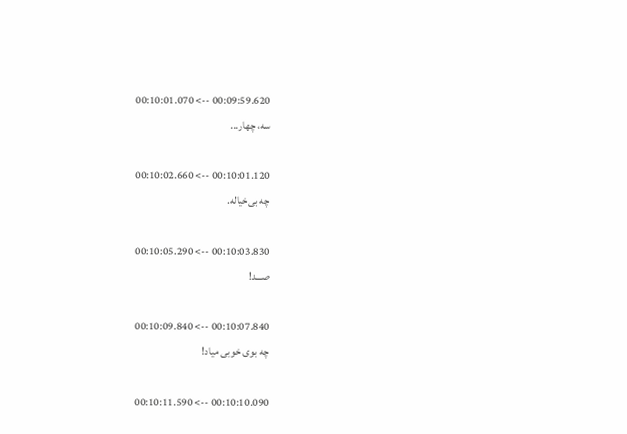00:09:59.620 --> 00:10:01.070
سه، چهار...

00:10:01.120 --> 00:10:02.660
چه بی‌خیاله.

00:10:03.830 --> 00:10:05.290
صـــد!

00:10:07.840 --> 00:10:09.840
چه بوی خوبی میاد!

00:10:10.090 --> 00:10:11.590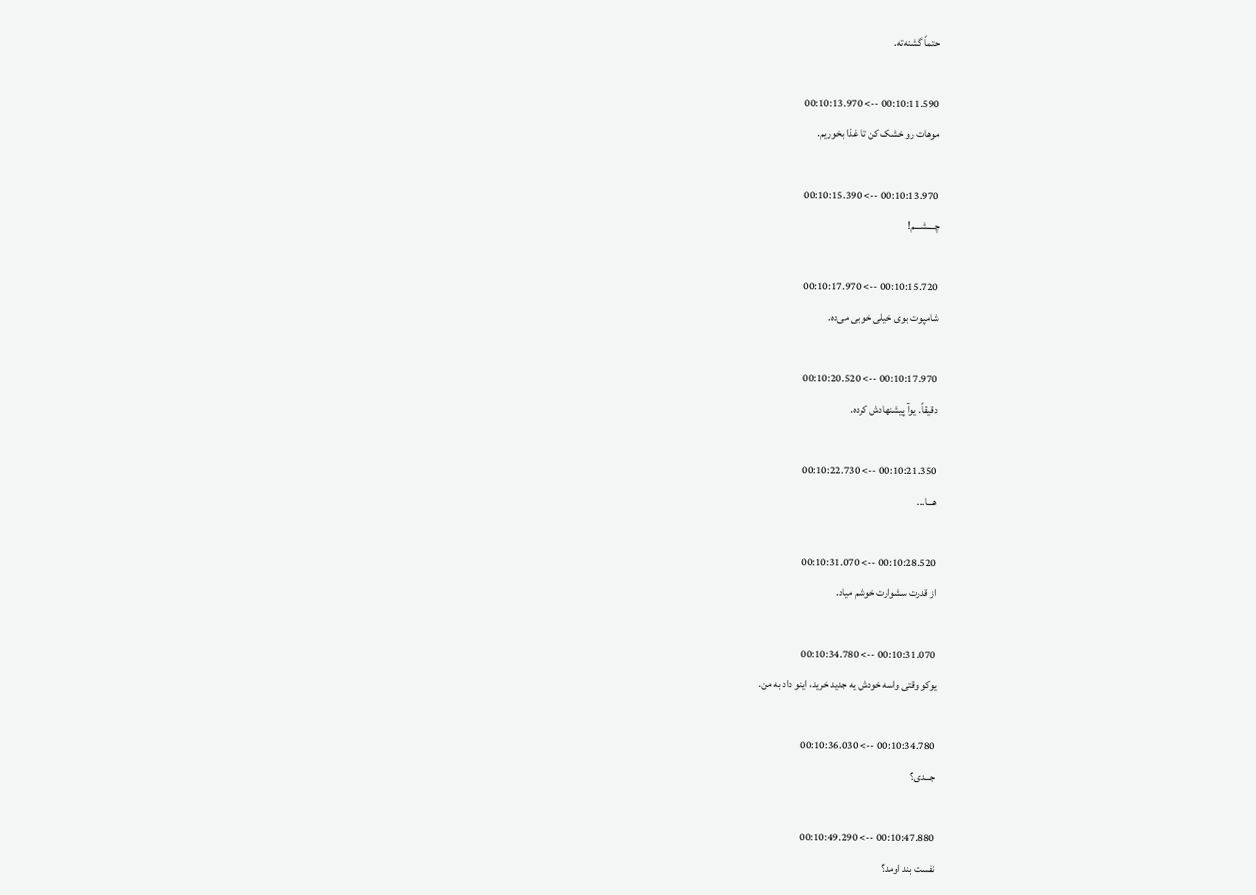حتماً گشنه‌ته.

00:10:11.590 --> 00:10:13.970
موهات رو خشک کن تا غذا بخوریم.

00:10:13.970 --> 00:10:15.390
چــــشـــم!

00:10:15.720 --> 00:10:17.970
شامپوت بوی خیلی خوبی می‌ده.

00:10:17.970 --> 00:10:20.520
دقیقاً. یوآ پیشنهادش کرده.

00:10:21.350 --> 00:10:22.730
هـــا...

00:10:28.520 --> 00:10:31.070
از قدرت سشوارت خوشم میاد.

00:10:31.070 --> 00:10:34.780
یوکو وقتی واسه خودش یه جدید خرید، اینو داد به من.

00:10:34.780 --> 00:10:36.030
جـــدی؟

00:10:47.880 --> 00:10:49.290
نفست بند اومد؟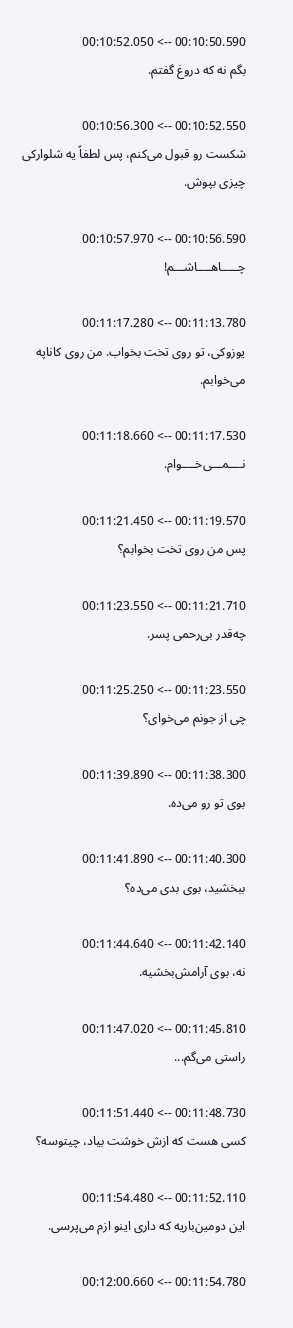00:10:50.590 --> 00:10:52.050
بگم نه که دروغ گفتم.

00:10:52.550 --> 00:10:56.300
شکست رو قبول می‌کنم، پس لطفاً یه شلوارکی چیزی بپوش.

00:10:56.590 --> 00:10:57.970
چـــــاهــــاشـــم!

00:11:13.780 --> 00:11:17.280
یوزوکی، تو روی تخت بخواب. من روی کاناپه می‌خوابم.

00:11:17.530 --> 00:11:18.660
نــــمـــی‌خــــوام.

00:11:19.570 --> 00:11:21.450
پس من روی تخت بخوابم؟

00:11:21.710 --> 00:11:23.550
چه‌قدر بی‌رحمی پسر.

00:11:23.550 --> 00:11:25.250
چی از جونم می‌خوای؟

00:11:38.300 --> 00:11:39.890
بوی تو رو می‌ده.

00:11:40.300 --> 00:11:41.890
ببخشید، بوی بدی می‌ده؟

00:11:42.140 --> 00:11:44.640
نه، بوی آرامش‌بخشیه.

00:11:45.810 --> 00:11:47.020
راستی می‌گم...

00:11:48.730 --> 00:11:51.440
کسی هست که ازش خوشت بیاد، چیتوسه؟

00:11:52.110 --> 00:11:54.480
این دومین‌باریه که داری اینو ازم می‌پرسی.

00:11:54.780 --> 00:12:00.660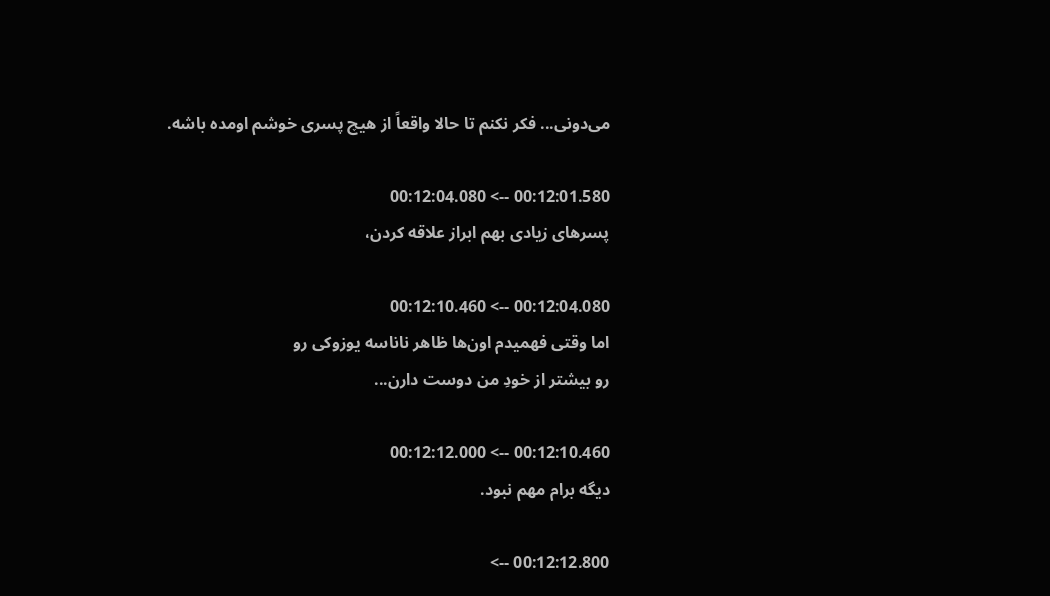می‌دونی... فکر نکنم تا حالا واقعاً از هیچ پسری خوشم اومده باشه.

00:12:01.580 --> 00:12:04.080
پسرهای زیادی بهم ابراز علاقه کردن،

00:12:04.080 --> 00:12:10.460
اما وقتی فهمیدم اون‌ها ظاهر ناناسه یوزوکی رو
رو بیشتر از خودِ من دوست دارن...

00:12:10.460 --> 00:12:12.000
دیگه برام مهم نبود.

00:12:12.800 -->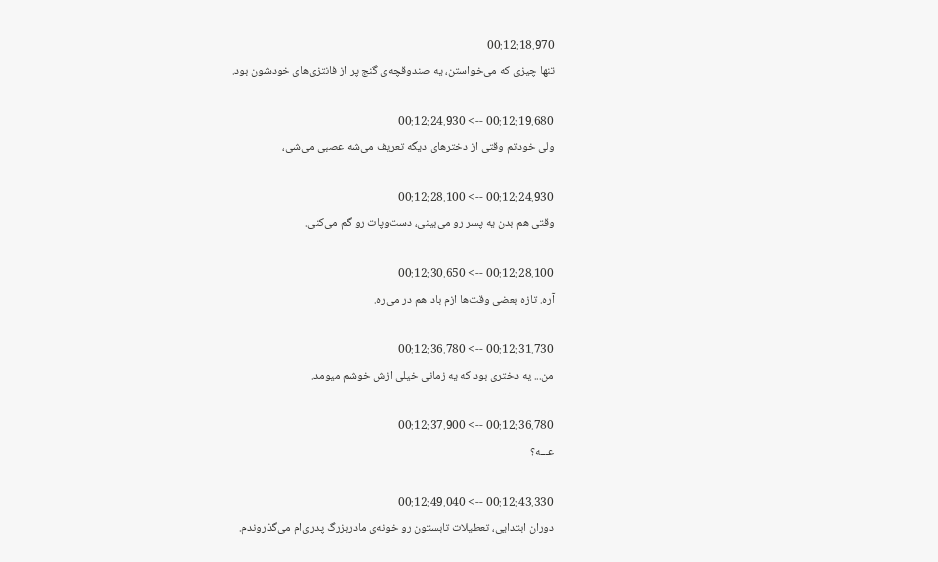00:12:18.970
تنها چیزی که می‌خواستن، یه صندوقچه‌ی گنج پر از فانتزی‌های خودشون بود.

00:12:19.680 --> 00:12:24.930
ولی خودتم وقتی از دخترهای دیگه تعریف می‌شه عصبی می‌شی،

00:12:24.930 --> 00:12:28.100
وقتی هم بدن یه پسر رو می‌بینی، دست‌وپات رو گم می‌کنی.

00:12:28.100 --> 00:12:30.650
آره. تازه بعضی وقت‌ها ازم باد هم در می‌ره.

00:12:31.730 --> 00:12:36.780
من... یه دختری بود که یه زمانی خیلی ازش خوشم میومد.

00:12:36.780 --> 00:12:37.900
عـــه؟

00:12:43.330 --> 00:12:49.040
دوران ابتدایی، تعطیلات تابستون رو خونه‌ی مادربزرگ پدری‌ام می‌گذروندم.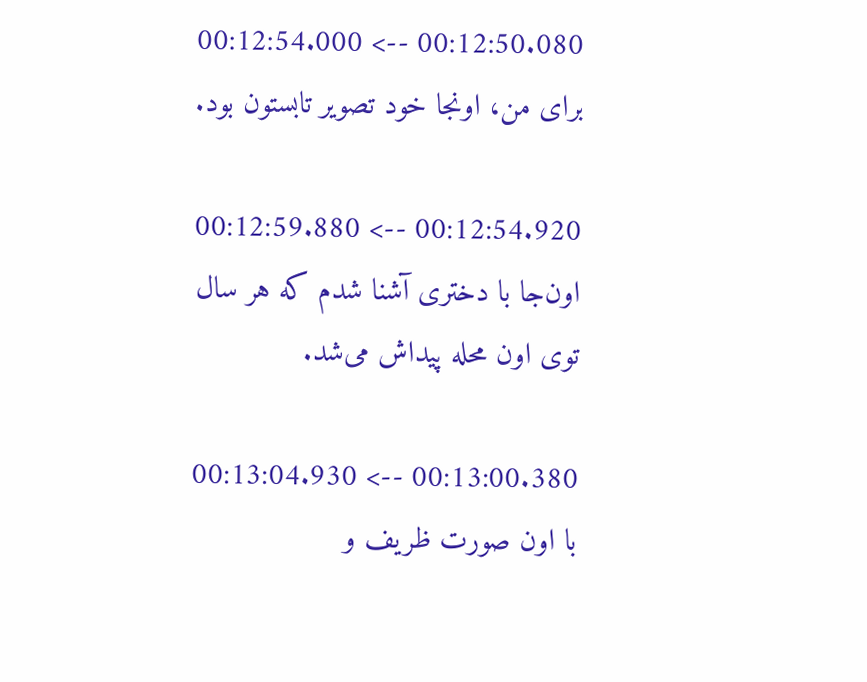00:12:50.080 --> 00:12:54.000
برای من، اونجا خود تصویر تابستون بود.

00:12:54.920 --> 00:12:59.880
اون‌جا با دختری آشنا شدم که هر سال توی اون محله پیداش می‌شد.

00:13:00.380 --> 00:13:04.930
با اون صورت ظریف و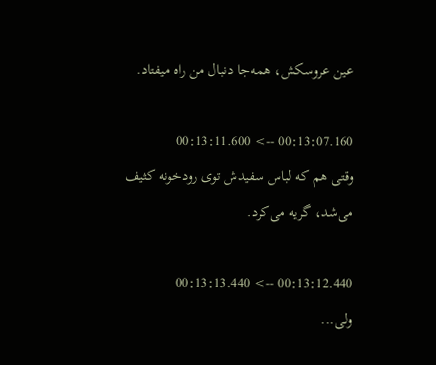عین عروسکش، همه‌جا دنبال من راه میفتاد.

00:13:07.160 --> 00:13:11.600
وقتی هم که لباس سفیدش توی رودخونه کثیف می‌شد، گریه می‌کرد.

00:13:12.440 --> 00:13:13.440
ولی...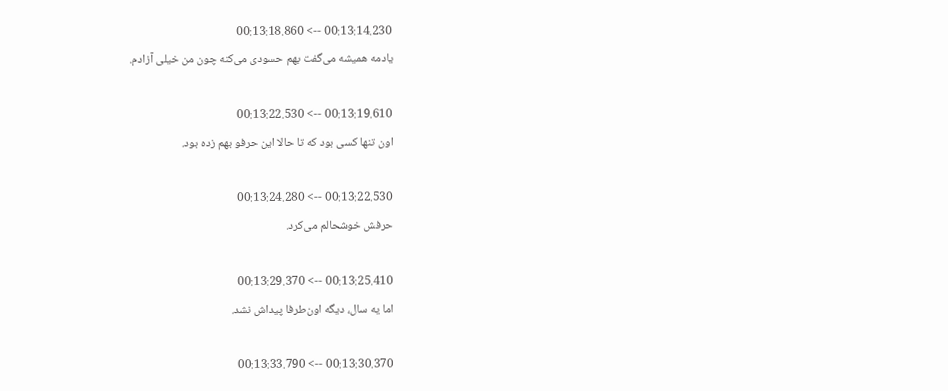00:13:14.230 --> 00:13:18.860
یادمه همیشه می‌گفت بهم حسودی می‌کنه چون من خیلی آزادم.

00:13:19.610 --> 00:13:22.530
اون تنها کسی بود که تا حالا این حرفو بهم زده بود.

00:13:22.530 --> 00:13:24.280
حرفش خوشحالم می‌کرد.

00:13:25.410 --> 00:13:29.370
اما یه سال، دیگه اون‌طرفا پیداش نشد.

00:13:30.370 --> 00:13:33.790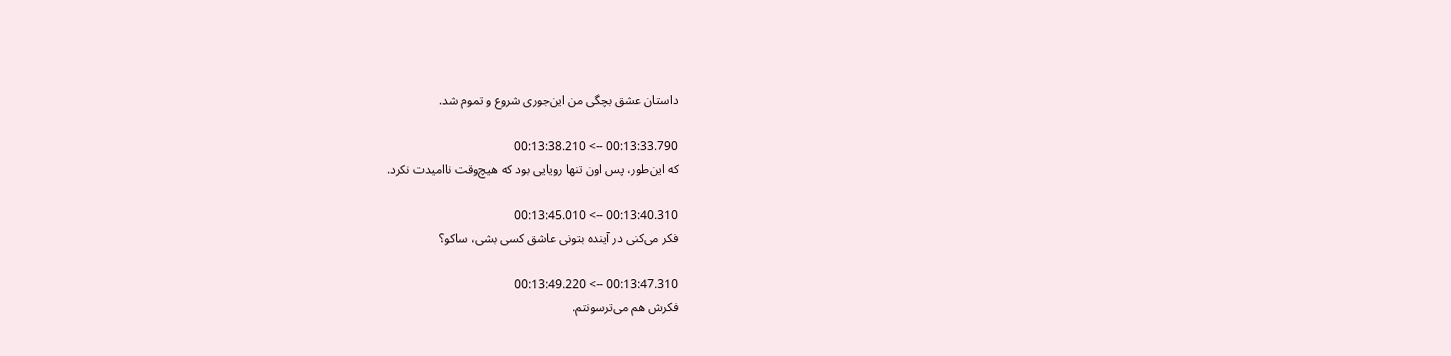داستان عشق بچگی من این‌جوری شروع و تموم شد.

00:13:33.790 --> 00:13:38.210
که این‌طور، پس اون تنها رویایی بود که هیچ‌وقت ناامیدت نکرد.

00:13:40.310 --> 00:13:45.010
فکر می‌کنی در آینده بتونی عاشق کسی بشی، ساکو؟

00:13:47.310 --> 00:13:49.220
فکرش هم می‌ترسونتم.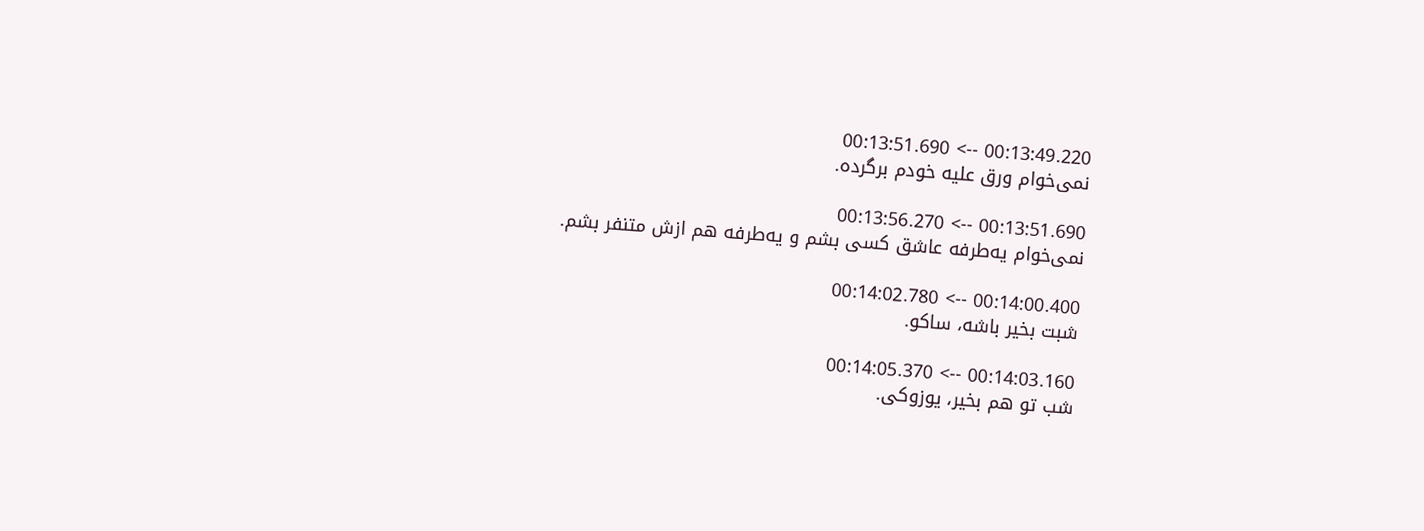00:13:49.220 --> 00:13:51.690
نمی‌خوام ورق علیه خودم برگرده.

00:13:51.690 --> 00:13:56.270
نمی‌خوام یه‌طرفه عاشق کسی بشم و یه‌طرفه هم ازش متنفر بشم.

00:14:00.400 --> 00:14:02.780
شبت بخیر باشه، ساکو.

00:14:03.160 --> 00:14:05.370
شب تو هم بخیر، یوزوکی.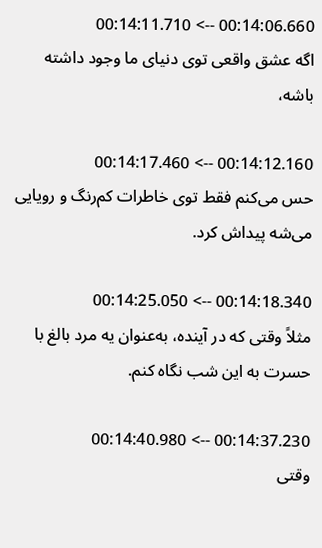00:14:06.660 --> 00:14:11.710
اگه عشق واقعی توی دنیای ما وجود داشته باشه،

00:14:12.160 --> 00:14:17.460
حس می‌کنم فقط توی خاطرات کم‌رنگ و رویایی می‌شه پیداش کرد.

00:14:18.340 --> 00:14:25.050
مثلاً وقتی که در آینده، به‌عنوان یه مرد بالغ با حسرت به این شب نگاه کنم.

00:14:37.230 --> 00:14:40.980
وقتی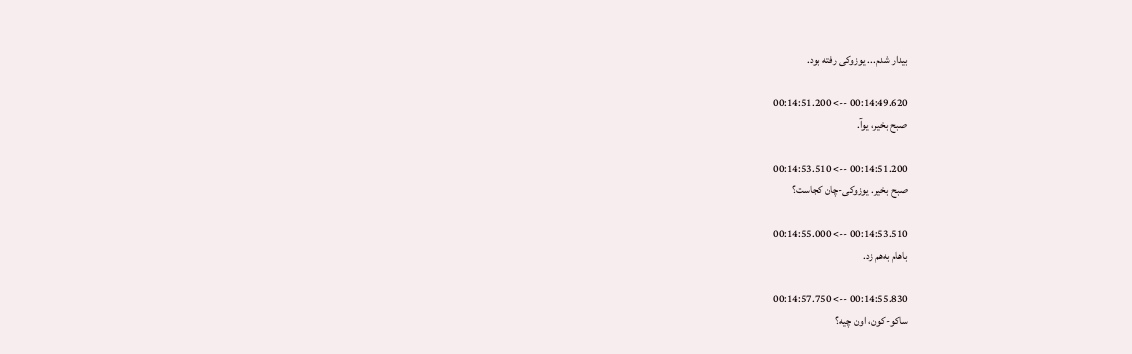بیدار شدم... یوزوکی رفته بود.

00:14:49.620 --> 00:14:51.200
صبح بخیر، یوآ.

00:14:51.200 --> 00:14:53.510
صبح بخیر. یوزوکی-چان کجاست؟

00:14:53.510 --> 00:14:55.000
باهام به‌هم زد.

00:14:55.830 --> 00:14:57.750
ساکو-کون، اون چیه؟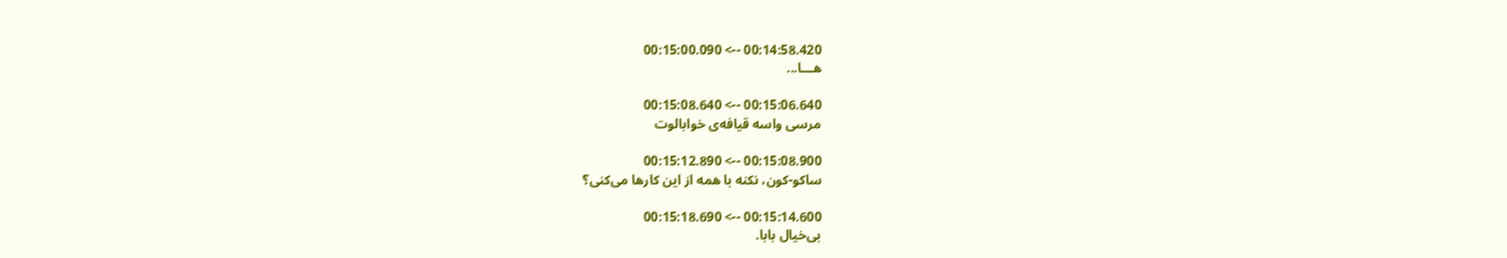00:14:58.420 --> 00:15:00.090
هـــا...

00:15:06.640 --> 00:15:08.640
مرسی واسه قیافه‌ی خوابالوت

00:15:08.900 --> 00:15:12.890
ساکو-کون، نکنه با همه از این کارها می‌کنی؟

00:15:14.600 --> 00:15:18.690
بی‌خیال بابا.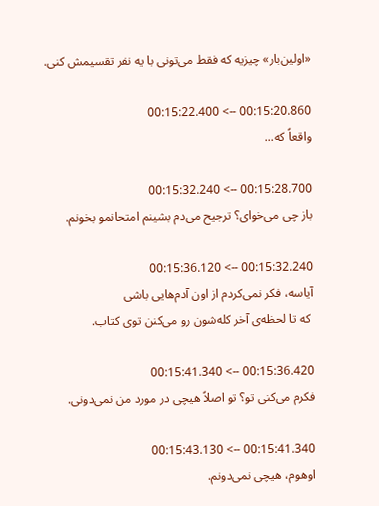«اولین‌بار» چیزیه که فقط می‌تونی با یه‌ نفر تقسیمش کنی.

00:15:20.860 --> 00:15:22.400
واقعاً که...

00:15:28.700 --> 00:15:32.240
باز چی می‌خوای؟ ترجیح می‌دم بشینم امتحانمو بخونم.

00:15:32.240 --> 00:15:36.120
آیاسه، فکر نمی‌کردم از اون آدم‌هایی باشی
 که تا لحظه‌ی آخر کله‌شون رو می‌کنن توی کتاب.

00:15:36.420 --> 00:15:41.340
فکرم می‌کنی تو؟ تو اصلاً هیچی در مورد من نمی‌دونی.

00:15:41.340 --> 00:15:43.130
اوهوم، هیچی نمی‌دونم.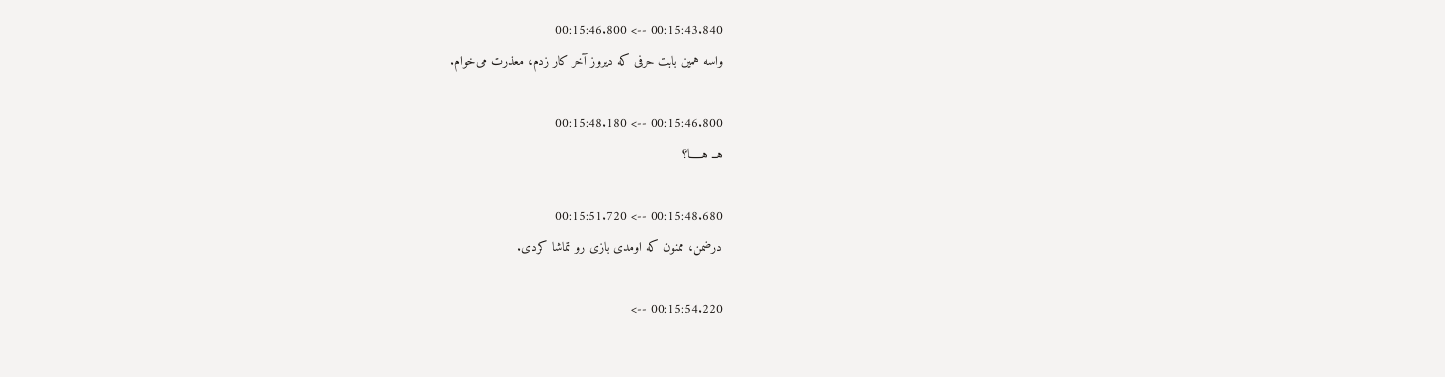00:15:43.840 --> 00:15:46.800
واسه همین بابت حرفی که دیروز آخر کار زدم، معذرت می‌خوام.

00:15:46.800 --> 00:15:48.180
هــ هـــــا؟

00:15:48.680 --> 00:15:51.720
درضمن، ممنون که اومدی بازی رو تماشا کردی.

00:15:54.220 -->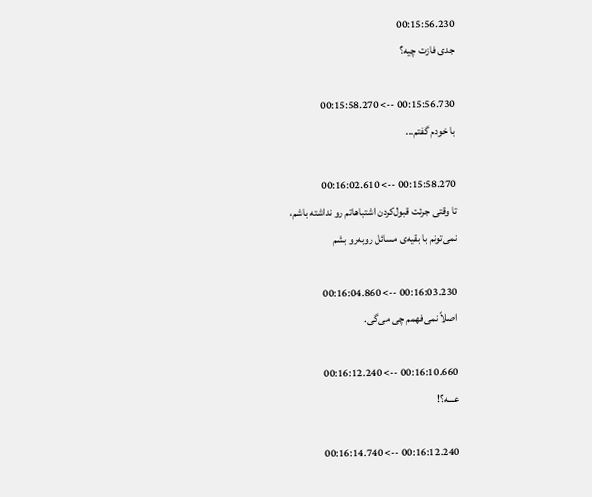00:15:56.230
جدی فازت چیه؟

00:15:56.730 --> 00:15:58.270
با خودم گفتم...

00:15:58.270 --> 00:16:02.610
تا وقتی جرئت قبول‌کردن اشتباهاتم رو نداشته باشم،
نمی‌تونم با بقیه‌ی مسائل روبه‌رو بشم

00:16:03.230 --> 00:16:04.860
اصلاً نمی‌فهمم چی می‌گی.

00:16:10.660 --> 00:16:12.240
عـــه؟!

00:16:12.240 --> 00:16:14.740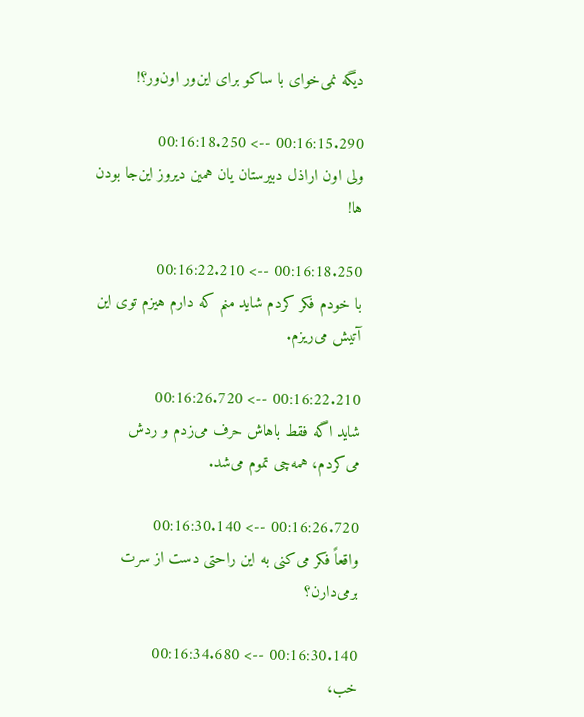دیگه نمی‌خوای با ساکو برای این‌ور اون‌ور؟!

00:16:15.290 --> 00:16:18.250
ولی اون اراذل دبیرستان یان همین دیروز این‌جا بودن ها!

00:16:18.250 --> 00:16:22.210
با خودم فکر کردم شاید منم که دارم هیزم توی این آتیش می‌ریزم.

00:16:22.210 --> 00:16:26.720
شاید اگه فقط باهاش حرف می‌زدم و ردش می‌کردم، همه‌چی تموم می‌شد.

00:16:26.720 --> 00:16:30.140
واقعاً فکر می‌کنی به این راحتی دست از سرت برمی‌دارن؟

00:16:30.140 --> 00:16:34.680
خب،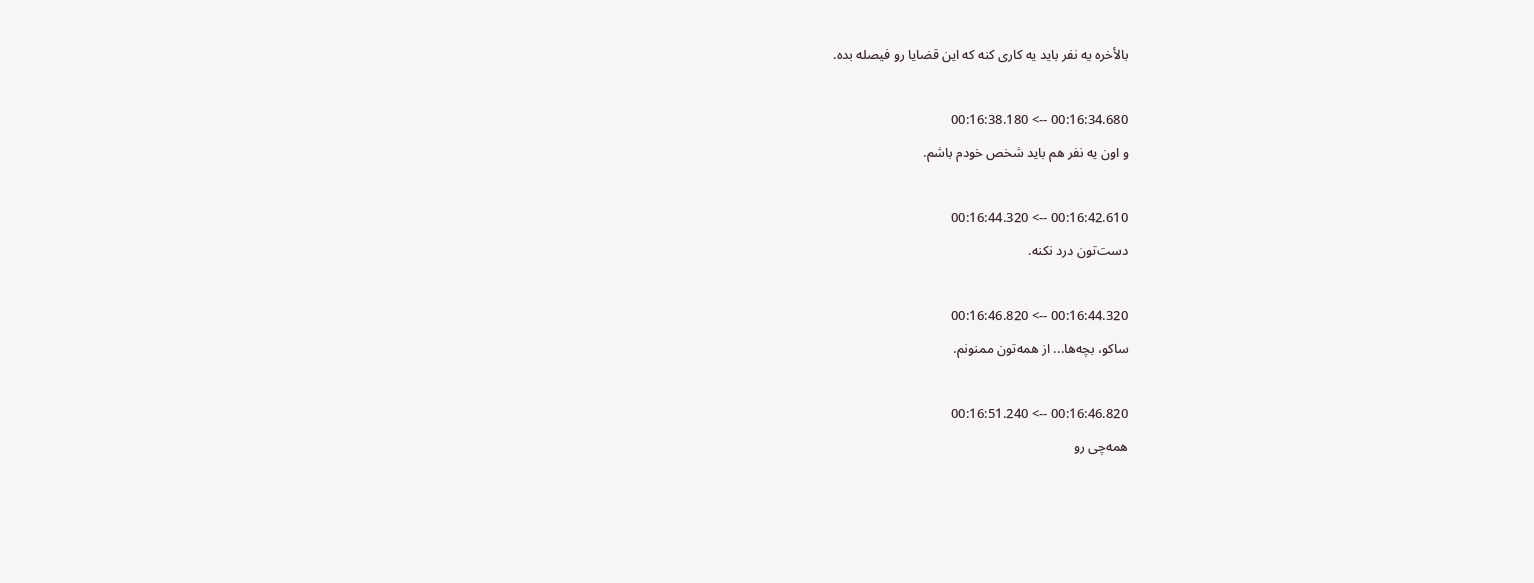بالأخره یه نفر باید یه کاری کنه که این قضایا رو فیصله بده.

00:16:34.680 --> 00:16:38.180
و اون یه نفر هم باید شخص خودم باشم.

00:16:42.610 --> 00:16:44.320
دست‌تون درد نکنه.

00:16:44.320 --> 00:16:46.820
ساکو، بچه‌ها... از همه‌تون ممنونم.

00:16:46.820 --> 00:16:51.240
همه‌چی رو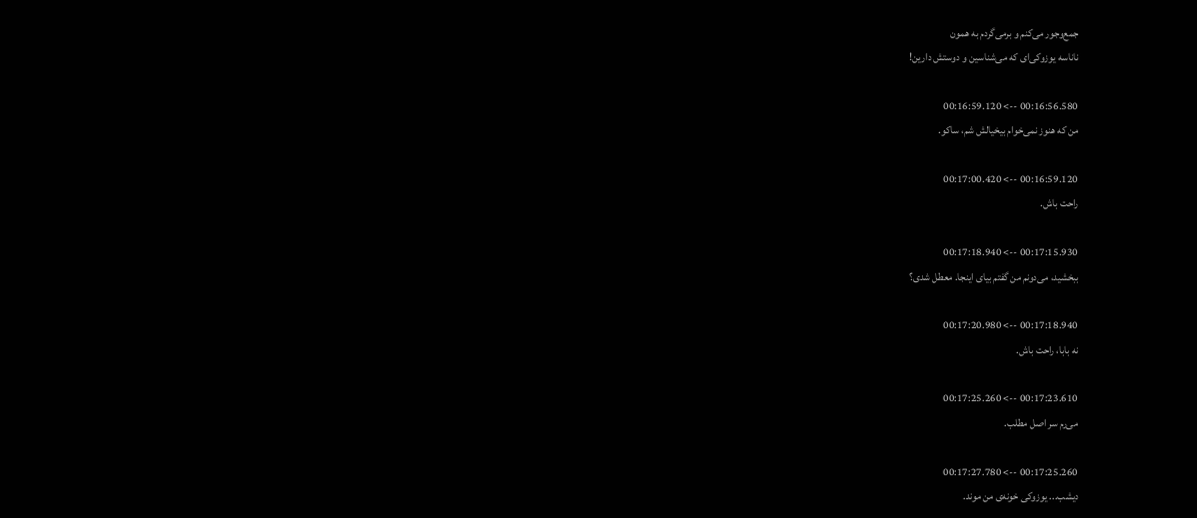جمع‌وجور می‌کنم و برمی‌گردم به همون
ناناسه یوزوکی‌ای که می‌شناسین و دوستش دارین!

00:16:56.580 --> 00:16:59.120
من که هنوز نمی‌خوام بیخیالش شم، ساکو.

00:16:59.120 --> 00:17:00.420
راحت باش.

00:17:15.930 --> 00:17:18.940
ببخشید، می‌دونم من گفتم بیای اینجا. معطل شدی؟

00:17:18.940 --> 00:17:20.980
نه بابا، راحت باش.

00:17:23.610 --> 00:17:25.260
می‌رم سر اصل مطلب.

00:17:25.260 --> 00:17:27.780
دیشب... یوزوکی خونه‌ی من موند.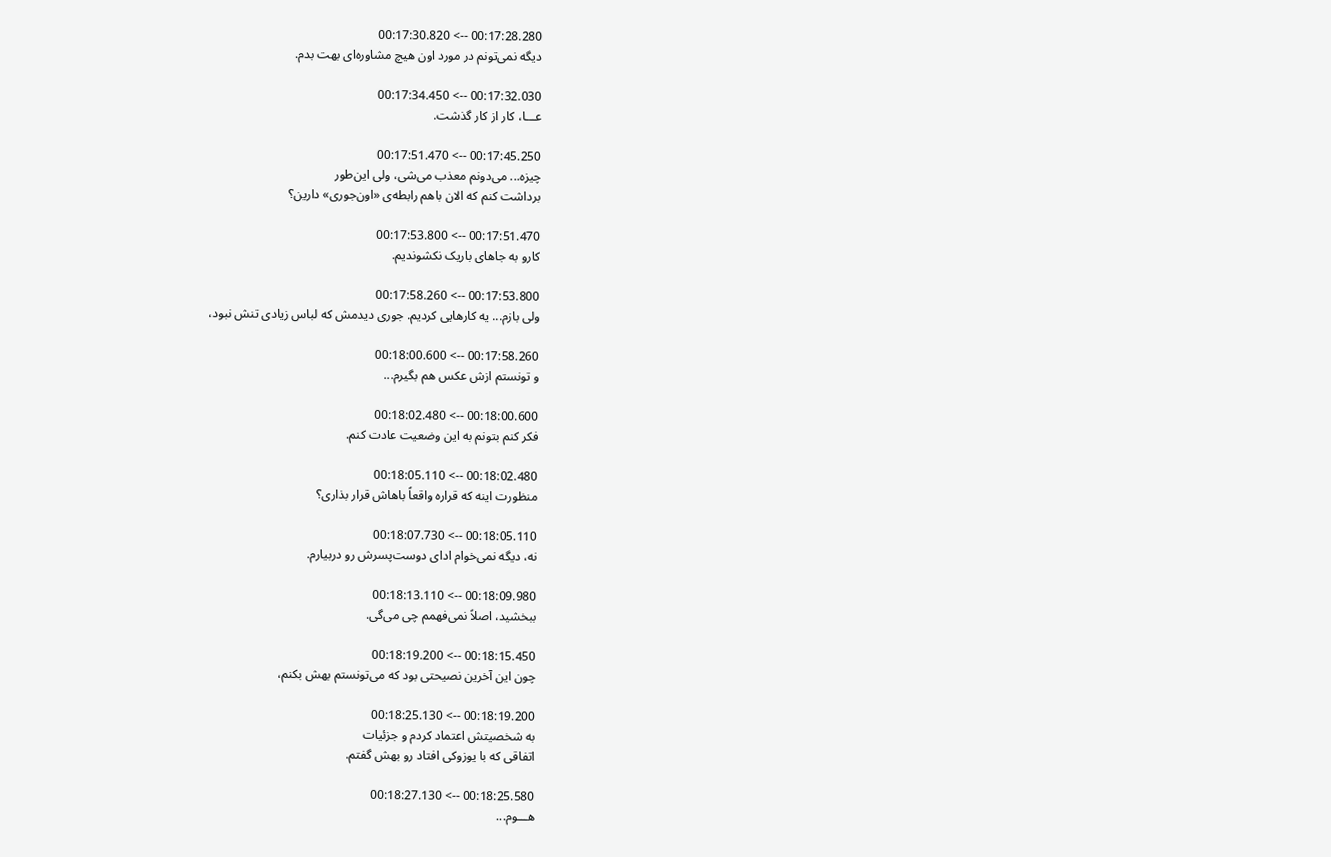00:17:28.280 --> 00:17:30.820
دیگه نمی‌تونم در مورد اون هیچ مشاوره‌ای بهت بدم.

00:17:32.030 --> 00:17:34.450
عـــا، کار از کار گذشت.

00:17:45.250 --> 00:17:51.470
چیزه... می‌دونم معذب می‌شی، ولی این‌طور
برداشت کنم که الان باهم رابطه‌ی «اون‌جوری» دارین؟

00:17:51.470 --> 00:17:53.800
کارو به جاهای باریک نکشوندیم.

00:17:53.800 --> 00:17:58.260
ولی بازم... یه کارهایی کردیم. جوری دیدمش که لباس زیادی تنش نبود،

00:17:58.260 --> 00:18:00.600
و تونستم ازش عکس هم بگیرم...

00:18:00.600 --> 00:18:02.480
فکر کنم بتونم به این وضعیت عادت کنم.

00:18:02.480 --> 00:18:05.110
منظورت اینه که قراره واقعاً باهاش قرار بذاری؟

00:18:05.110 --> 00:18:07.730
نه، دیگه نمی‌خوام ادای دوست‌پسرش رو دربیارم.

00:18:09.980 --> 00:18:13.110
ببخشید، اصلاً نمی‌فهمم چی می‌گی.

00:18:15.450 --> 00:18:19.200
چون این آخرین نصیحتی بود که می‌تونستم بهش بکنم،

00:18:19.200 --> 00:18:25.130
به شخصیتش اعتماد کردم و جزئیات
اتفاقی که با یوزوکی افتاد رو بهش گفتم.

00:18:25.580 --> 00:18:27.130
هـــوم...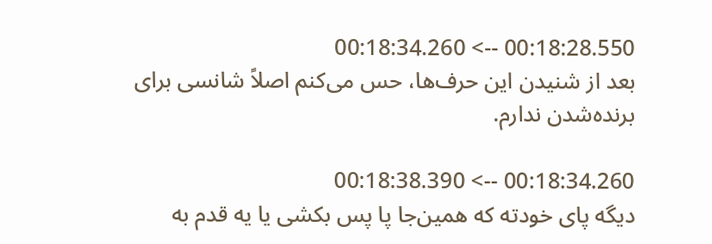00:18:28.550 --> 00:18:34.260
بعد از شنیدن این حرف‌ها، حس می‌کنم اصلاً شانسی برای برنده‌شدن ندارم.

00:18:34.260 --> 00:18:38.390
دیگه پای خودته که همین‌جا پا پس بکشی یا یه قدم به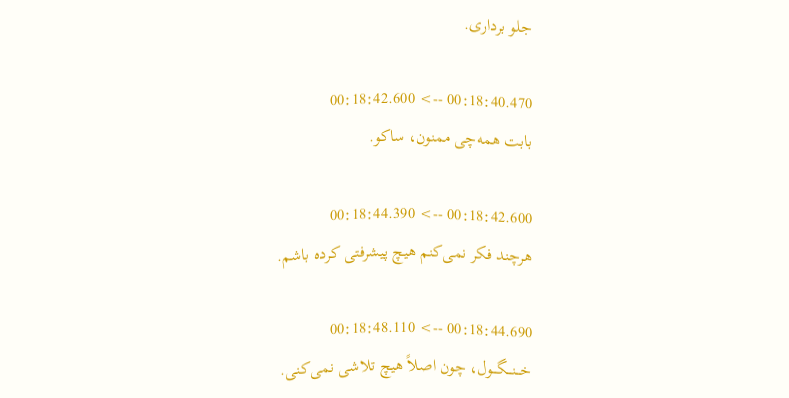جلو برداری.

00:18:40.470 --> 00:18:42.600
بابت همه‌چی ممنون، ساکو.

00:18:42.600 --> 00:18:44.390
هرچند فکر نمی‌کنم هیچ پیشرفتی کرده باشم.

00:18:44.690 --> 00:18:48.110
خـــنـــگـــول، چون اصلاً هیچ تلاشی نمی‌کنی.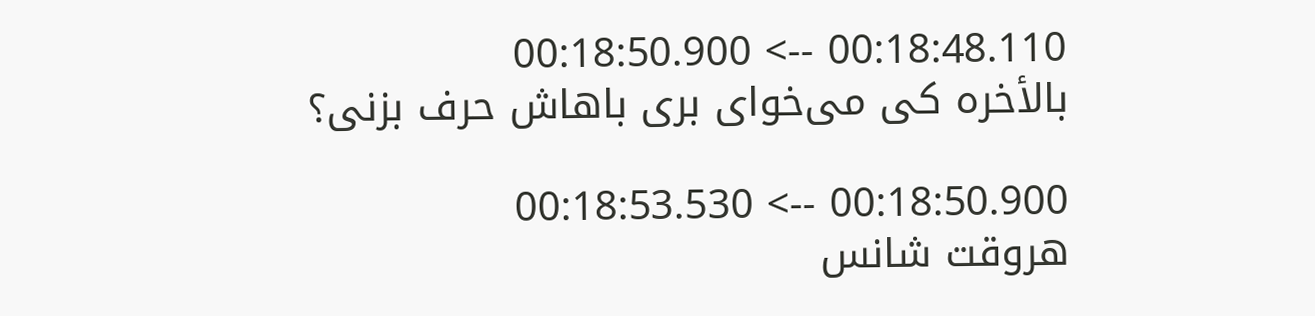00:18:48.110 --> 00:18:50.900
بالأخره کی می‌خوای بری باهاش حرف بزنی؟

00:18:50.900 --> 00:18:53.530
هروقت شانس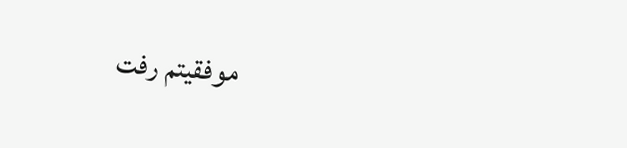موفقیتم رفت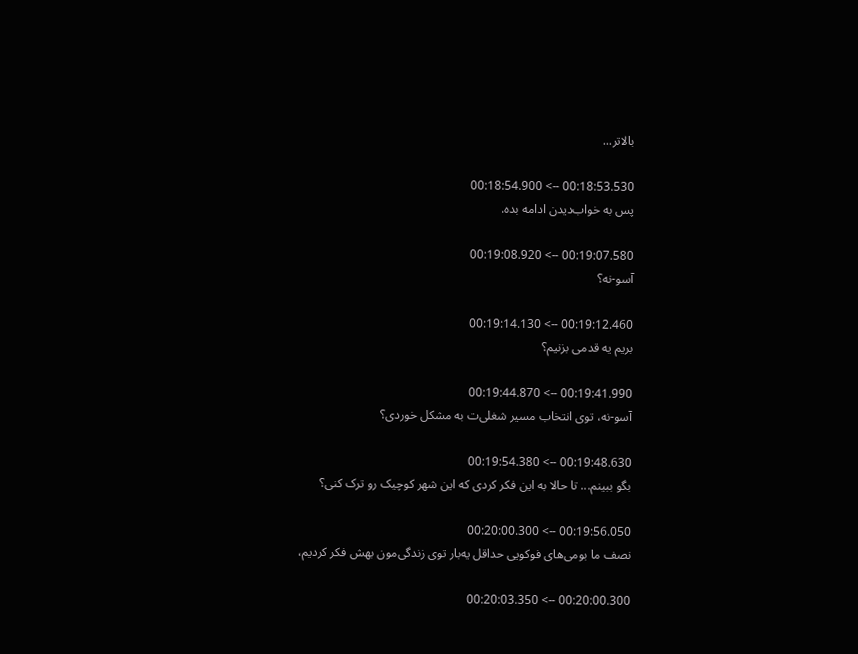بالاتر...

00:18:53.530 --> 00:18:54.900
پس به خواب‌دیدن ادامه بده.

00:19:07.580 --> 00:19:08.920
آسو-نه؟

00:19:12.460 --> 00:19:14.130
بریم یه قدمی بزنیم؟

00:19:41.990 --> 00:19:44.870
آسو-نه، توی انتخاب مسیر شغلی‌ت به مشکل خوردی؟

00:19:48.630 --> 00:19:54.380
بگو ببینم... تا حالا به این فکر کردی که این شهر کوچیک رو ترک کنی؟

00:19:56.050 --> 00:20:00.300
نصف ما بومی‌های فوکویی حداقل یه‌بار توی زندگی‌مون بهش فکر کردیم،

00:20:00.300 --> 00:20:03.350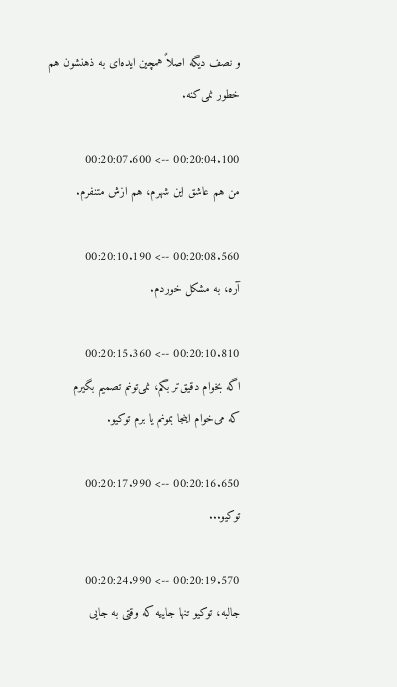و نصف دیگه اصلاً همچین ایده‌ای به ذهنشون هم خطور نمی‌کنه.

00:20:04.100 --> 00:20:07.600
من هم عاشق این شهرم، هم ازش متنفرم.

00:20:08.560 --> 00:20:10.190
آره، به مشکل خوردم.

00:20:10.810 --> 00:20:15.360
اگه بخوام دقیق‌تر بگم، نمی‌تونم تصمیم بگیرم
که می‌خوام اینجا بمونم یا برم توکیو.

00:20:16.650 --> 00:20:17.990
توکیو...

00:20:19.570 --> 00:20:24.990
جالبه، توکیو تنها جاییه که وقتی به جایی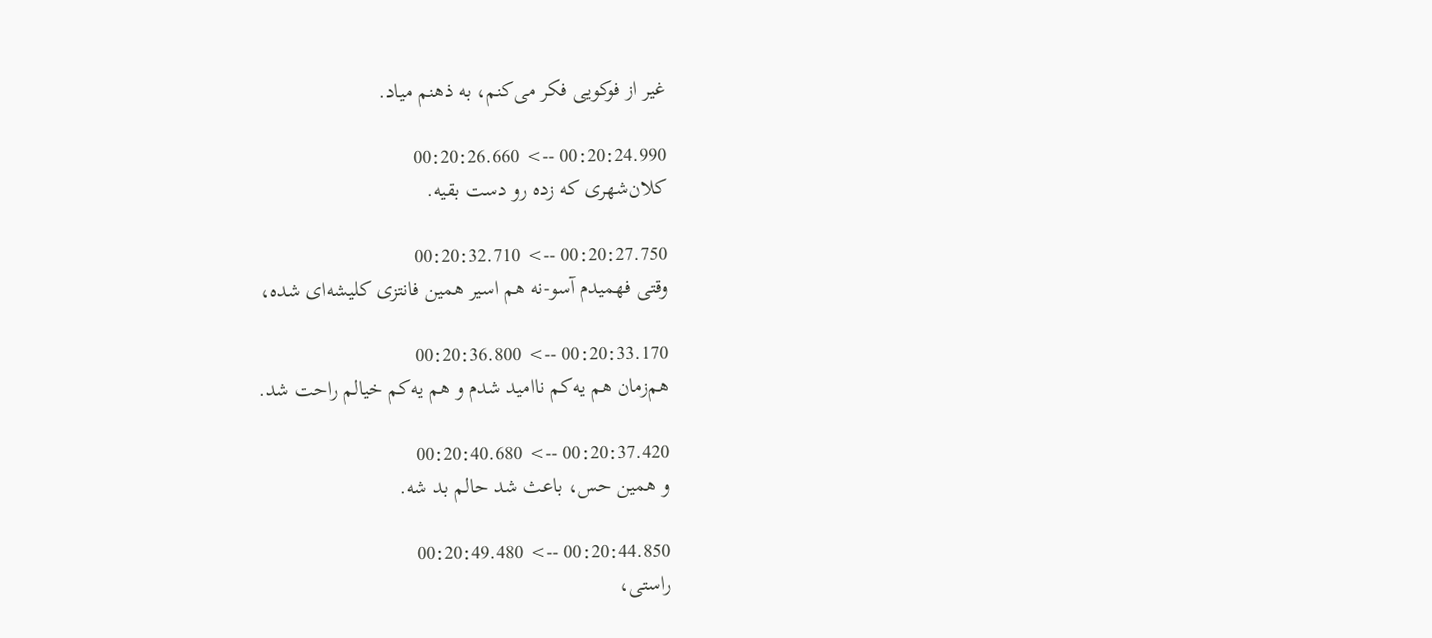غیر از فوکویی فکر می‌کنم، به ذهنم میاد.

00:20:24.990 --> 00:20:26.660
کلان‌شهری که زده رو دست بقیه.

00:20:27.750 --> 00:20:32.710
وقتی فهمیدم آسو-نه هم اسیر همین فانتزی کلیشه‌ای شده،

00:20:33.170 --> 00:20:36.800
هم‌زمان هم یه‌کم ناامید شدم و هم یه‌کم خیالم راحت شد.

00:20:37.420 --> 00:20:40.680
و همین حس، باعث شد حالم بد شه.

00:20:44.850 --> 00:20:49.480
راستی،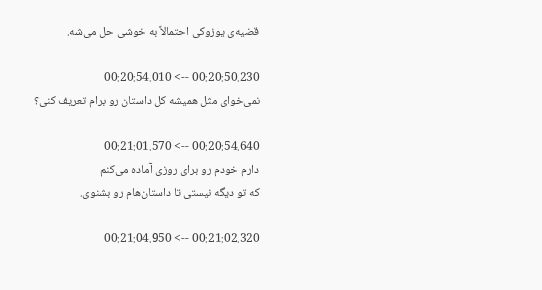قضیه‌ی یوزوکی احتمالاً به خوشی حل می‌شه.

00:20:50.230 --> 00:20:54.010
نمی‌خوای مثل همیشه کل داستان رو برام تعریف کنی؟

00:20:54.640 --> 00:21:01.570
دارم خودم رو برای روزی آماده می‌کنم
که تو دیگه نیستی تا داستان‌هام رو بشنوی.

00:21:02.320 --> 00:21:04.950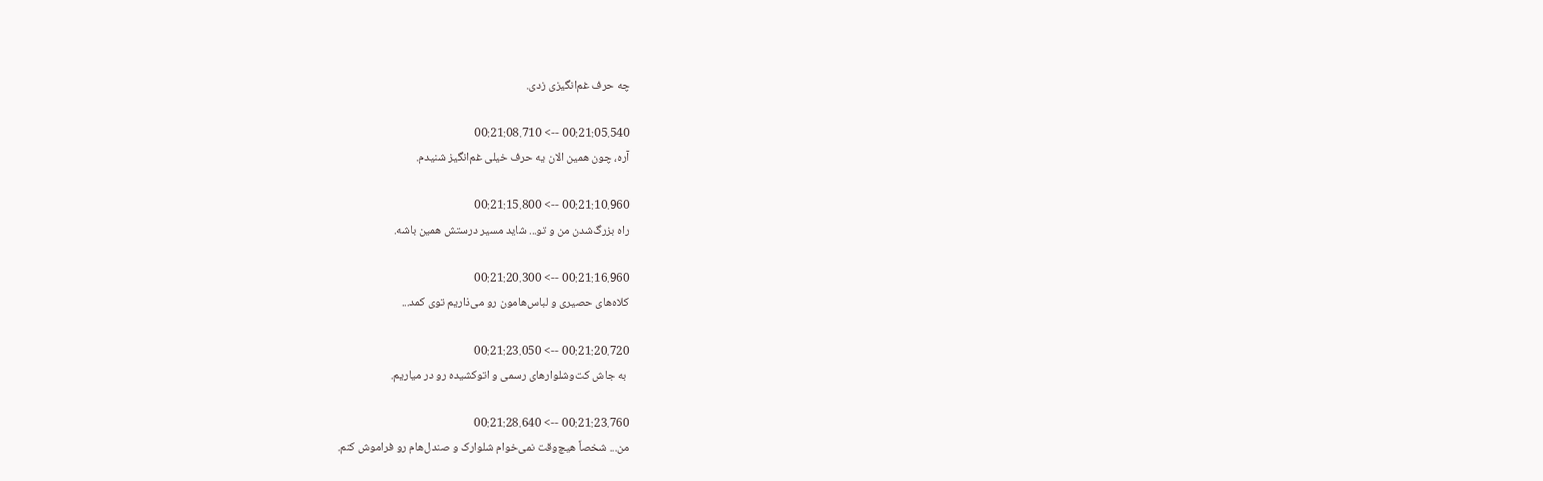چه حرف غم‌انگیزی زدی.

00:21:05.540 --> 00:21:08.710
آره، چون همین الان یه حرف خیلی غم‌انگیز شنیدم.

00:21:10.960 --> 00:21:15.800
راه بزرگ‌شدن من و تو... شاید مسیر درستش همین باشه.

00:21:16.960 --> 00:21:20.300
کلاه‌های حصیری و لباس‌هامون رو می‌ذاریم توی کمد...

00:21:20.720 --> 00:21:23.050
 به جاش کت‌وشلوارهای رسمی و اتوکشیده رو در میاریم.

00:21:23.760 --> 00:21:28.640
من... شخصاً هیچ‌وقت نمی‌خوام شلوارک و صندل‌هام رو فراموش کنم.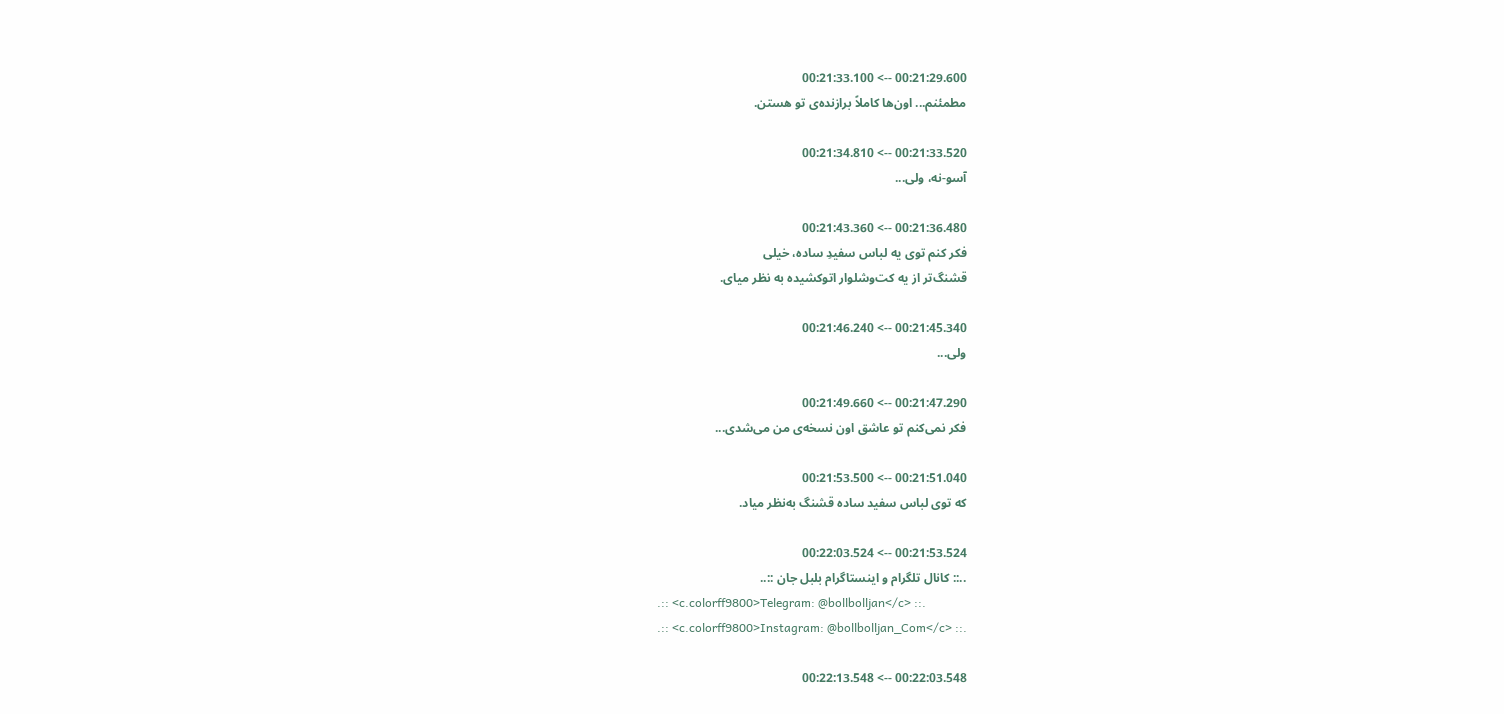00:21:29.600 --> 00:21:33.100
مطمئنم... اون‌ها کاملاً برازنده‌ی تو هستن.

00:21:33.520 --> 00:21:34.810
آسو-نه، ولی...

00:21:36.480 --> 00:21:43.360
فکر کنم توی یه لباس سفیدِ ساده، خیلی
قشنگ‌تر از یه کت‌وشلوار اتوکشیده به نظر میای.

00:21:45.340 --> 00:21:46.240
ولی...

00:21:47.290 --> 00:21:49.660
فکر نمی‌کنم تو عاشق اون نسخه‌ی من می‌شدی...

00:21:51.040 --> 00:21:53.500
که توی لباس سفید ساده قشنگ به‌نظر میاد.

00:21:53.524 --> 00:22:03.524
..:: کانال تلگرام و اینستاگرام بلبل جان ::..
.:: <c.colorff9800>Telegram: @bollbolljan</c> ::.
.:: <c.colorff9800>Instagram: @bollbolljan_Com</c> ::.

00:22:03.548 --> 00:22:13.548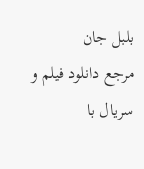بلبل جان
مرجع دانلود فيلم و سريال با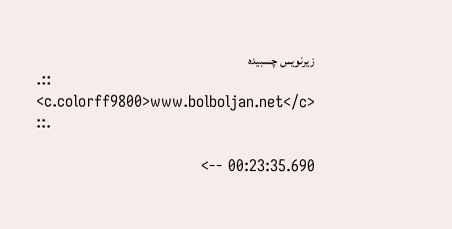زيرنويس چسبيده
.::  <c.colorff9800>www.bolboljan.net</c> ::.

00:23:35.690 -->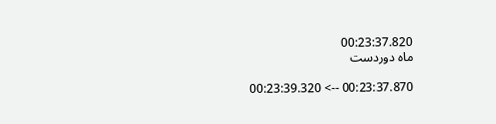00:23:37.820
ماه دوردست

00:23:37.870 --> 00:23:39.320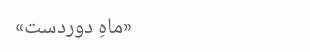«ماهِ دوردست»